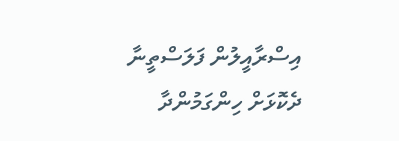އިސްރާއީލުން ފަލަސްތީނާ ދެކޮޅަށް ހިންގަމުންދާ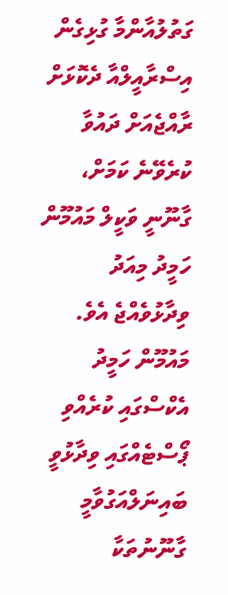ގަތުލުއާންމާ ގުޅިގެން އިސްރާއީލްއާ ދެކޮޅަށް ރާއްޖެއަށް ދައުވާ ކުރެވޭނެ ކަމަށް، ގާނޫނީ ވަކީލް މައުމޫން ހަމީދު މިއަދު ވިދާޅުވެއްޖެ އެވެ.
މައުމޫން ހަމީދު އެކްސްގައި ކުރެއްވި ޕޯސްޓެއްގައި ވިދާޅުވީ ބައިނަލްއަގުވާމީ ގާނޫނުތަކާ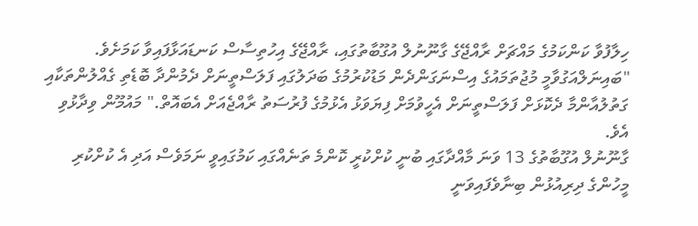ހިލާފުވާ ކަންކަމުގެ މައްޗަށް ރާއްޖޭގެ ގާނޫނުލް އުގޫބާތުގައި، ރާއްޖޭގެ އިހުތިސާސް ކަނޑައަޅާފައިވާ ކަމަށެވެ.
"ބައިނަލްއަގުވާމީ މުޖުތަމައުގެ އިސްނަގަންދެން މަޑުކުރުމުގެ ބަދަލުގައި ފަލަސްތީނަށް ދެމުންދާ ބޮޑެތި ގެއްލުންތަކާއި ގަތުލުއާންމާ ދެކޮޅަށް ފަލަސްތީނަށް އެހީވުމަށް ފިޔަވަޅު އެޅުމުގެ ފުރުސަތު ރާއްޖެއަށް އެބައޮތް." މައުމޫން ވިދާޅުވި އެވެ.
ގާނޫނުލް އުގޫބާތުގެ 13 ވަނަ މާއްދާގައި ބުނީ ކުށްކުރީ ކޮންމެ ތަނެއްގައި ކަމުގައިވީ ނަމަވެސް އަދި އެ ކުށްކުރި މީހުންގެ ދިރިއުޅުން ބިނާވެފައިވަނީ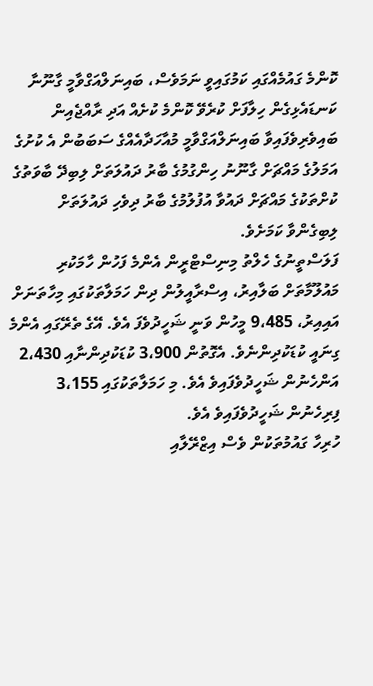ކޮންމެ ގައުމެއްގައި ކަމުގައިވީ ނަމަވެސް، ބައިނަލްއަގްވާމީ ގާނޫނާ ކަނޑައެޅިގެން ހިލާފަށް ކުރެވޭ ކޮންމެ ކުށެއް އަދި ރާއްޖެއިން ބައިވެރިވެފައިވާ ބައިނަލްއަގްވާމީ މުއާހަދާއެއްގެ ސަބަބުން އެ ކުށުގެ އަމަލުގެ މައްޗަށް ގާނޫނު ހިންގުމުގެ ބާރު ދައުލަތަށް ލިބިދޭ ބާވަތުގެ ކުށްތަކުގެ މައްޗަށް ދައުވާ އުފުލުމުގެ ބާރު ދިވެހި ދައުލަތަށް ލިބިގެންވާ ކަމަށެވެ.
ފަލަސްތީނުގެ ހެލްތު މިނިސްޓްރީން އެންމެ ފަހުން ހާމަކުރި މައުލޫމާތަށް ބަލާއިރު، އިސްރާއީލުން ދިން ހަމަލާތަކުގައި މިހާތަނަށް އައިއިރު، 9،485 މީހުން ވަނީ ޝަހީދުވެފަ އެވެ. އޭގެ ތެރޭގައި އެންމެ ގިނައީ ކުޑަކުދިންނެވެ. އެގޮތުން 3،900 ކުޑަކުދިންނާއި 2،430 އަންހެނުން ޝަހީދުވެފައިވެ އެވެ. މި ހަމަލާތަކުގައި 3،155 ފިރިހެނުން ޝަހީދުވެފައިވެ އެވެ.
ހުރިހާ ގައުމުތަކުން ވެސް އިޒްރޭލާއި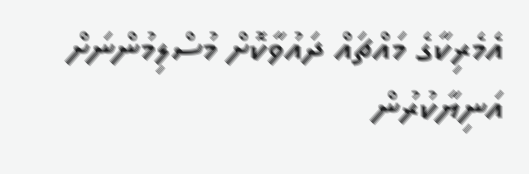އެމެރިކާގެ މައްޗައް ދައުވާކޮށް މުސްލިމުންނަށް އަނިޔާކުރުން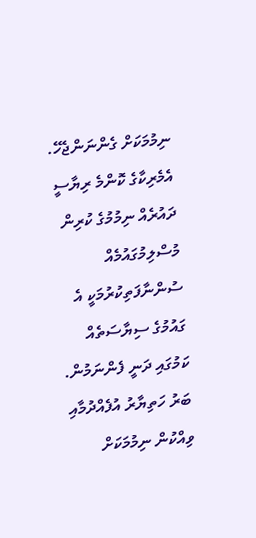ނިމުމަކަށް ގެންނަންޖެހޭ. އެމެރިކާގެ ކޮންމެ ރިޔާސީ ދައުރެއް ނިމުމުގެ ކުރިން މުސްލިމުގައުމެއް ސުންނާފަތިކުރުމަކީ އެ ގައުމުގެ ސިޔާސަތެއް ކަމުގައި ދަނީ ފެންނަމުން. ބަރު ހަތިޔާރު އުފެއްދުމާއި ވިއްކުން ނިމުމަކަށް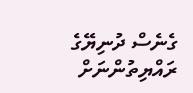ގެނެސް ދުނިޔޭގެ ރައްޔިތުންނަށް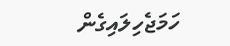ހަމަޖެހިލައިގެން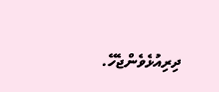ދިރިއުޅެވެންޖެހޭ.